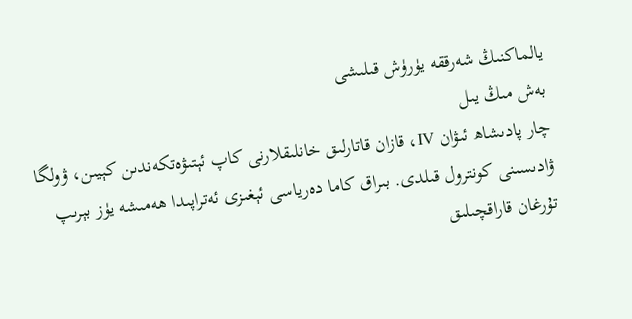يالماكنىڭ شەرققە يۈرۈش قىلىشى
بەش مىڭ يىل
چار پادىشاھ ئىۋان IV، قازان قاتارلىق خانلىقلارنى كاپ ئېتىۋەتكەندىن كېيىن، ۋولگا ۋادىسىنى كونترول قىلدى. بىراق كاما دەرياسى ئېغىزى ئەتراپىدا ھەمىشە يۈز بېرىپ تۇرغان قاراقچىلىق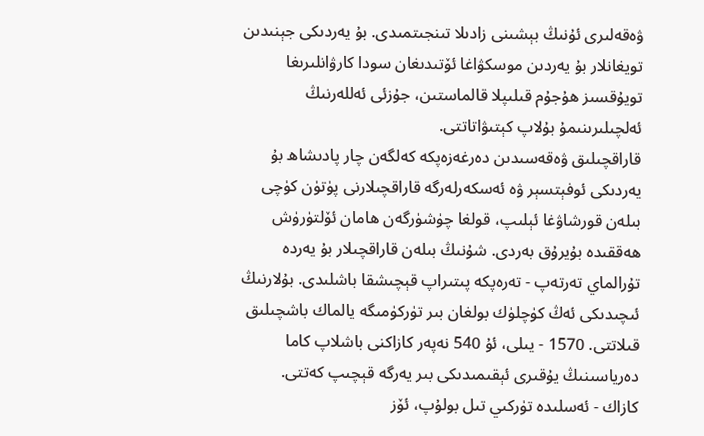ۋەقەلىرى ئۇنىڭ بېشىنى زادىلا تىنجىتمىدى. بۇ يەردىكى جېنىدىن تويغانلار بۇ يەردىن موسكۋاغا ئۆتىدىغان سودا كارۋانلىرىغا تويۇقسىز ھۇجۇم قىلىپلا قالماستىن، جۇزئى ئەللەرنىڭ ئەلچىلىرىنىمۇ بۇلاپ كېتىۋاتاتتى.
قاراقچىلىق ۋەقەسىدىن دەرغەزەپكە كەلگەن چار پادىشاھ بۇ يەردىكى ئوفېتسېر ۋە ئەسكەرلەرگە قاراقچىلارنى پۈتۈن كۈچى بىلەن قورشاۋغا ئېلىپ، قولغا چۈشۈرگەن ھامان ئۆلتۈرۈش ھەققىدە بۇيرۇق بەردى. شۇنىڭ بىلەن قاراقچىلار بۇ يەردە تۇرالماي تەرتەپ - تەرەپكە پىتىراپ قېچىشقا باشلىدى. بۇلارنىڭ ئىچىدىكى ئەڭ كۈچلۈك بولغان بىر تۈركۈمىگە يالماك باشچىلىق قىلاتتى. 1570 - يىلى، ئۇ 540 نەپەر كازاكنى باشلاپ كاما دەرياسىنىڭ يۇقىرى ئېقىمىدىكى بىر يەرگە قېچىپ كەتتى.
كازاك - ئەسلىدە تۈركىي تىل بولۇپ، ئۆز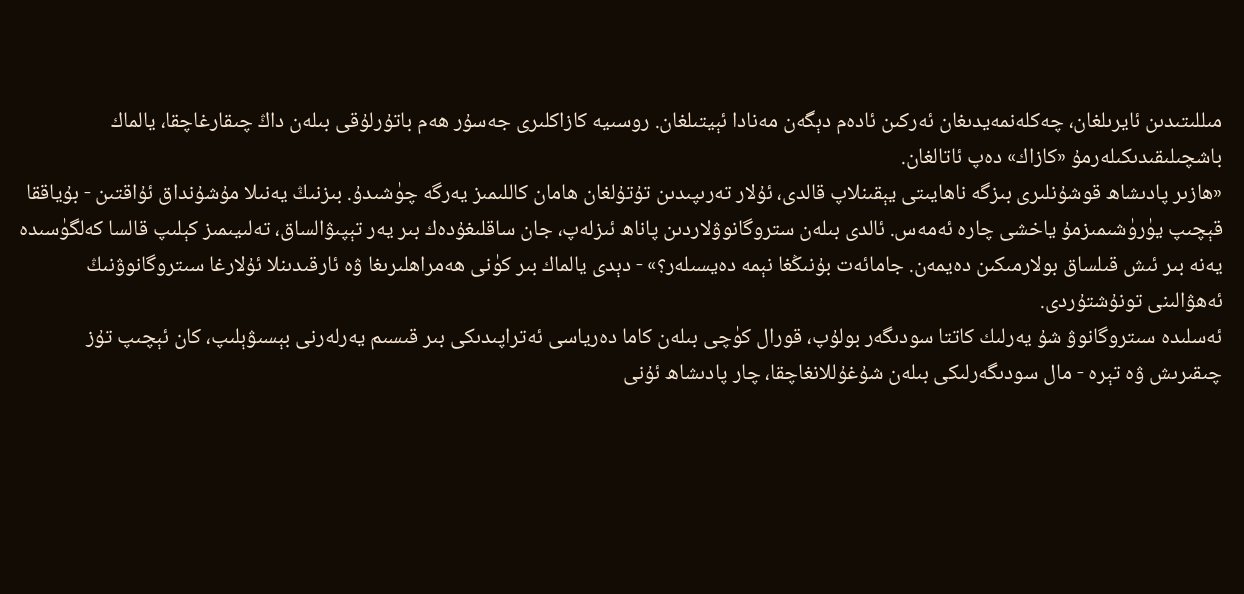مىللىتىدىن ئايرىلغان، چەكلەنمەيدىغان ئەركىن ئادەم دېگەن مەنادا ئېيتىلغان. روسىيە كازاكلىرى جەسۇر ھەم باتۇرلۇقى بىلەن داڭ چىقارغاچقا، يالماك باشچىلىقىدىكىلەرمۇ «كازاك» دەپ ئاتالغان.
«ھازىر پادىشاھ قوشۇنلىرى بىزگە ناھايىتى يېقىنلاپ قالدى، ئۇلار تەرىپىدىن تۇتۇلغان ھامان كاللىمىز يەرگە چۈشىدۇ. بىزنىڭ يەنىلا مۇشۇنداق ئۇاقتىن - بۇياققا قېچىپ يۈرۈشىمىزمۇ ياخشى چارە ئەمەس. ئالدى بىلەن ستروگانوۋلاردىن پاناھ ئىزلەپ، جان ساقلىغۇدەك بىر يەر تېپىۋالساق، تەلىيىمىز كېلىپ قالسا كەلگۈسىدە يەنە بىر ئىش قىلساق بولارمىكىن دەيمەن. جامائەت بۇنىڭغا نېمە دەيسىلەر؟» - دېدى يالماك بىر كۈنى ھەمراھلىرىغا ۋە ئارقىدىنلا ئۇلارغا سىتروگانوۋنىڭ ئەھۋالىنى تونۇشتۇردى.
ئەسلىدە سىتروگانوۋ شۇ يەرلىك كاتتا سودىگەر بولۇپ، قورال كۈچى بىلەن كاما دەرياسى ئەتراپىدىكى بىر قىسىم يەرلەرنى بېسىۋېلىپ، كان ئېچىپ تۇز چىقىرىش ۋە تېرە - مال سودىگەرلىكى بىلەن شۇغۇللانغاچقا، چار پادىشاھ ئۇنى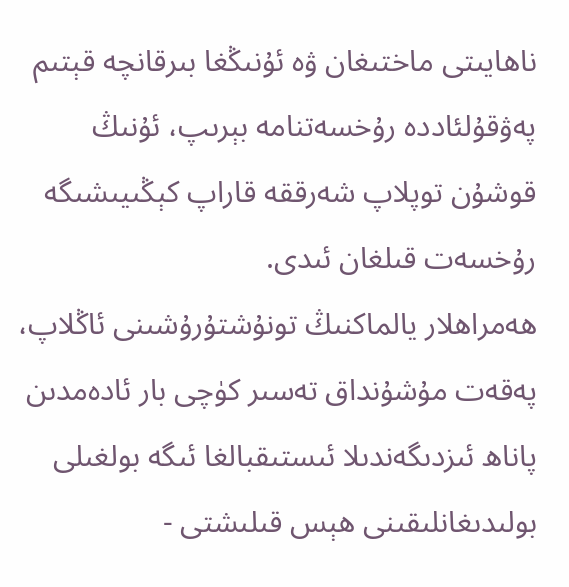ناھايىتى ماختىغان ۋە ئۇنىڭغا بىرقانچە قېتىم پەۋقۇلئاددە رۇخسەتنامە بېرىپ، ئۇنىڭ قوشۇن توپلاپ شەرققە قاراپ كېڭىيىشىگە رۇخسەت قىلغان ئىدى.
ھەمراھلار يالماكنىڭ تونۇشتۇرۇشىنى ئاڭلاپ، پەقەت مۇشۇنداق تەسىر كۈچى بار ئادەمدىن پاناھ ئىزدىگەندىلا ئىستىقبالغا ئىگە بولغىلى بولىدىغانلىقىنى ھېس قىلىشتى -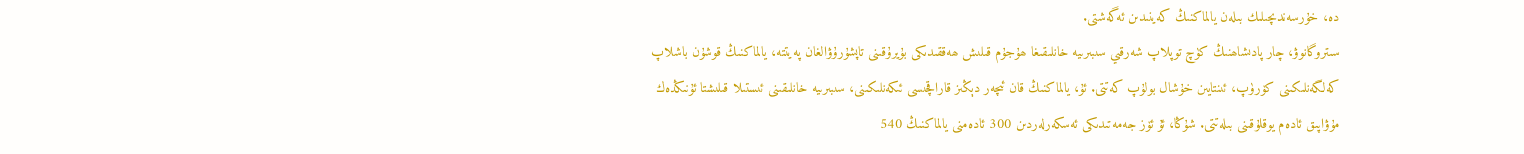دە، خۇرسەندىچىلىك بىلەن يالماكنىڭ كەينىدىن ئەگەشتى.
سىتروگانوۋ، چار پادىشاھنىڭ كۈچ توپلاپ شەرقىي سىبىرىيە خانلىقىغا ھۇجۇم قىلىش ھەققىدىكى بۇيرۇقىنى تاپشۇرۇۋالغان پەيتتە، يالماكنىڭ قوشۇن باشلاپ كەلگەنلىكىنى كۆرۈپ، ئىنتايىن خۇشال بولۇپ كەتتى. ئۇ، يالماكنىڭ قان ئىچەر دېڭىز قاراقچىسى ئىكەنلىكىنى، سىبىرىيە خانلىقىنى ئىستىلا قىلىشتا ئۇنىڭدەك مۇۋاپىق ئادەم يوقلۇقىنى بىلەتتى. شۇڭا، ئۇ ئۆز جەمەتىدىكى ئەسكەرلەردىن 300 ئادەمنى يالماكنىڭ 540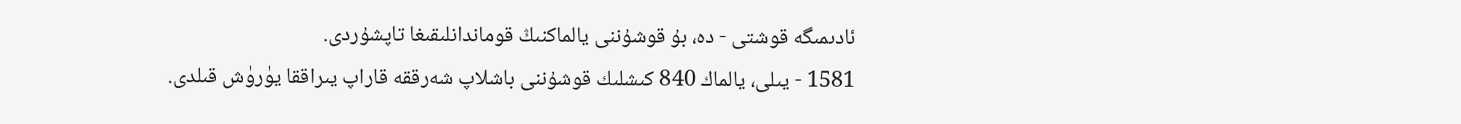ئادىمىگە قوشتى - دە، بۇ قوشۇننى يالماكنىڭ قوماندانلىقىغا تاپشۇردى.
1581 - يىلى، يالماك 840 كىشلىك قوشۇننى باشلاپ شەرققە قاراپ يىراققا يۈرۈش قىلدى.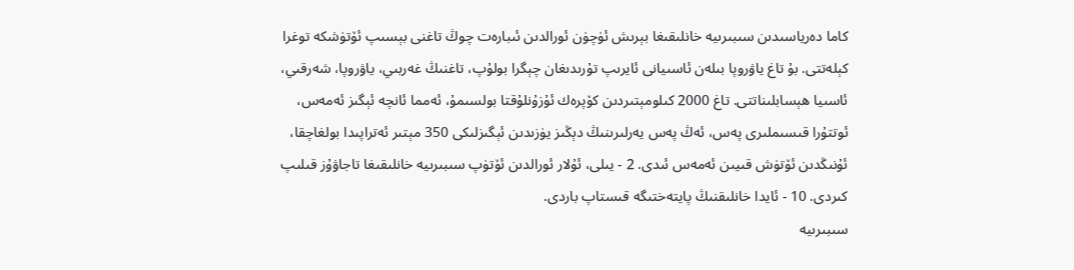كاما دەرياسىدىن سىبىرىيە خانلىقىغا بېرىش ئۈچۈن ئورالدىن ئىبارەت چوڭ تاغنى بېسىپ ئۆتۈشكە توغرا كېلەتتى. بۇ تاغ ياۋروپا بىلەن ئاسىيانى ئايرىپ تۇرىدىغان چېگرا بولۇپ، تاغنىڭ غەربىي، ياۋروپا، شەرقىي، ئاسىيا ھېسابلىناتتى. تاغ 2000 كىلومېتىردىن كۆپرەك ئۇزۇنلۇقتا بولسىمۇ، ئەمما ئانچە ئېگىز ئەمەس، ئوتتۇرا قىسىملىرى پەس، ئەڭ پەس يەرلىرىنىڭ دېڭىز يۈزىدىن ئېگىزلىكى 350 مېتىر ئەتراپىدا بولغاچقا، ئۇنىڭدىن ئۆتۈش قىيىن ئەمەس ئىدى. 2 - يىلى، ئۇلار ئورالدىن ئۆتۈپ سىبىرىيە خانلىقىغا تاجاۋۇز قىلىپ كىردى. 10 - ئايدا خانلىقنىڭ پايتەختىگە قىستاپ باردى.
سىبىرىيە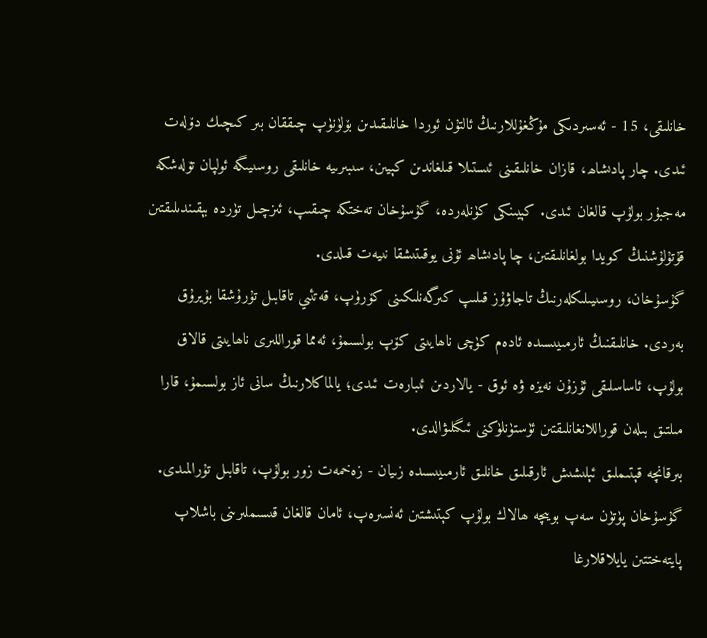خانلىقى، 15 - ئەسىردىكى مۇڭغۇللارنىڭ ئالتۇن ئوردا خانلىقىدىن بۆلۈنۈپ چىققان بىر كىچىك دۆلەت ئىدى. چار پادىشاھ، قازان خانلىقىنى ئىستىلا قىلغاندىن كېيىن، سىبىرىيە خانلىقى روسىيىگە ئولپان تۆلەشكە مەجبۇر بولۇپ قالغان ئىدى. كېيىنكى كۈنلەردە، گۇسۇخان تەختكە چىقىپ، ئىزچىل تۈردە بېقىندىلىقتىن قۇتۇلۇشنىڭ كويدا بولغانلىقتىن، چا پادىشاھ ئۇنى يوقىتىشقا نىيەت قىلدى.
گۇسۇخان، روسىيىلىكلەرنىڭ تاجاۋۇز قىلىپ كىرگەنلىكىنى كۆرۈپ، قەتئىي تاقابىل تۇرۇشقا بۇيرۇق بەردى. خانلىقنىڭ ئارمىيىسىدە ئادەم كۈچى ناھايىتى كۆپ بولسىمۇ، ئەمما قوراللىرى ناھايىتى قالاق بولۇپ، ئاساسلىقى ئۇزۇن نەيزە ۋە ئوق - يالاردىن ئىبارەت ئىدى؛ يالماكلارنىڭ سانى ئاز بولسىمۇ، قارا مىلتىق بىلەن قوراللانغانلىقتىن ئۈستۈنلۈكنى ئىگىلىۋالدى.
بىرقانچە قېتىملىق ئېلىشىش ئارقىلىق خانلىق ئارمىيىسىدە زىيان - زەخمەت زور بولۇپ، تاقابىل تۇرالمىدى. گۇسۇخان پۈتۈن سەپ بويىچە ھالاك بولۇپ كېتىشتىن ئەنسىرەپ، ئامان قالغان قىسىملىرىنى باشلاپ پايتەختتىن يايلاقلارغا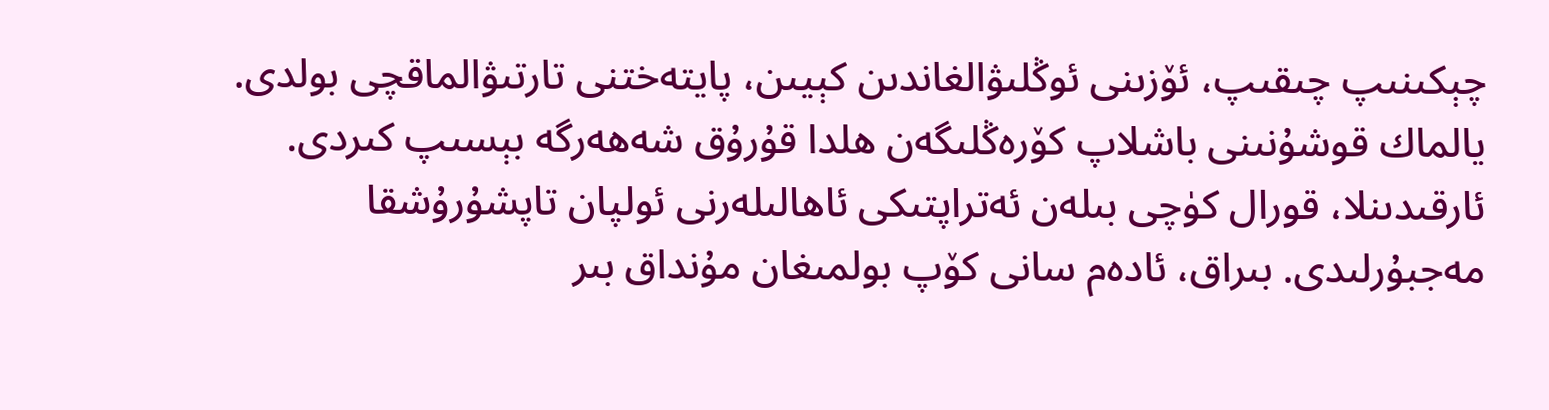چېكىنىپ چىقىپ، ئۆزىنى ئوڭلىۋالغاندىن كېيىن، پايتەختنى تارتىۋالماقچى بولدى.
يالماك قوشۇنىنى باشلاپ كۆرەڭلىگەن ھلدا قۇرۇق شەھەرگە بېسىپ كىردى. ئارقىدىنلا، قورال كۈچى بىلەن ئەتراپتىكى ئاھالىلەرنى ئولپان تاپشۇرۇشقا مەجبۇرلىدى. بىراق، ئادەم سانى كۆپ بولمىغان مۇنداق بىر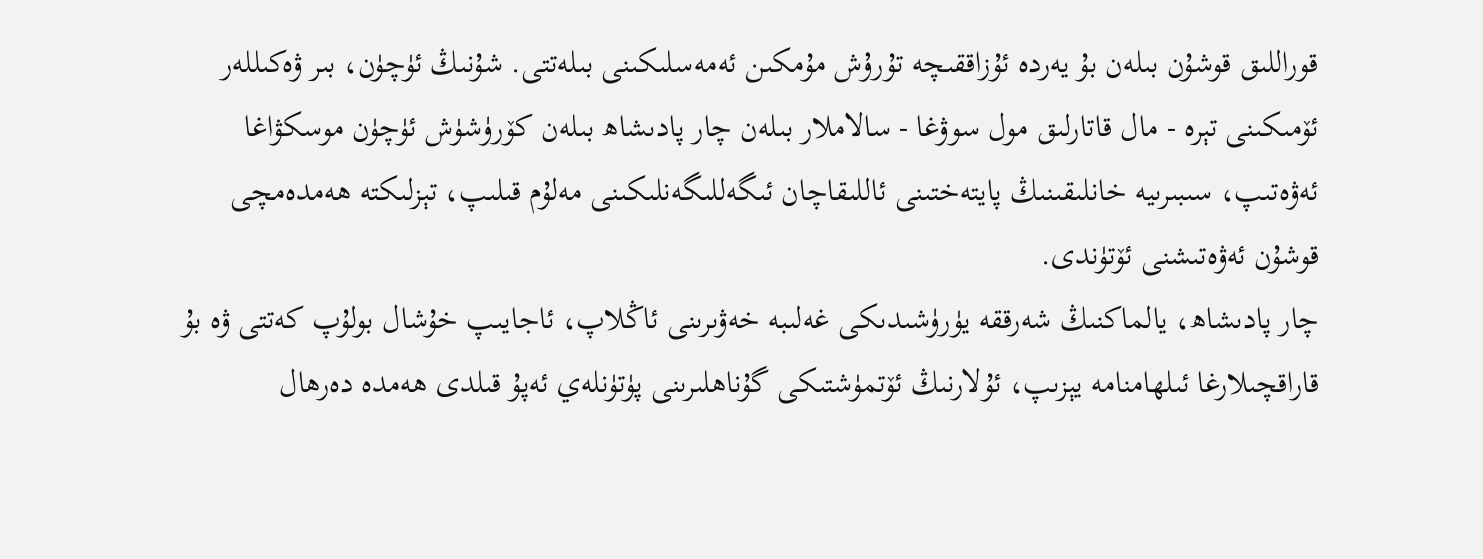قوراللىق قوشۇن بىلەن بۇ يەردە ئۇزاققىچە تۇرۇش مۇمكىن ئەمەسلىكىنى بىلەتتى. شۇنىڭ ئۈچۈن، بىر ۋەكىللەر ئۆمىكىنى تېرە - مال قاتارلىق مول سوۋغا - سالاملار بىلەن چار پادىشاھ بىلەن كۆرۈشۈش ئۈچۈن موسكۋاغا ئەۋەتىپ، سىبىرىيە خانلىقىنىڭ پايتەختىنى ئاللىقاچان ئىگەللىگەنلىكىنى مەلۇم قىلىپ، تېزلىكتە ھەمدەمچى قوشۇن ئەۋەتىشنى ئۆتۈندى.
چار پادىشاھ، يالماكنىڭ شەرققە يۈرۈشىدىكى غەلىبە خەۋىرىنى ئاڭلاپ، ئاجايىپ خۇشال بولۇپ كەتتى ۋە بۇ قاراقچىلارغا ئىلھامنامە يېزىپ، ئۇلارنىڭ ئۆتمۈشتىكى گۇناھلىرىنى پۈتۈنلەي ئەپۇ قىلدى ھەمدە دەرھال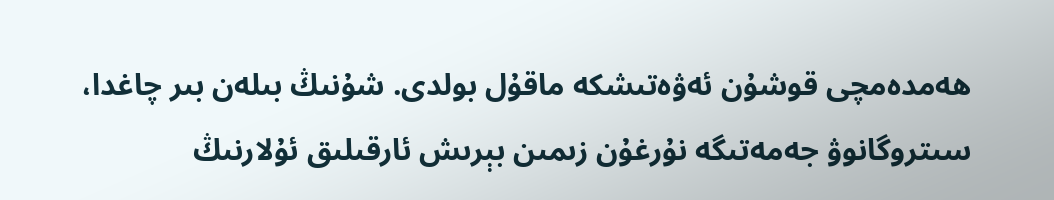ھەمدەمچى قوشۇن ئەۋەتىشكە ماقۇل بولدى. شۇنىڭ بىلەن بىر چاغدا، سىتروگانوۋ جەمەتىگە نۇرغۇن زىمىن بېرىش ئارقىلىق ئۇلارنىڭ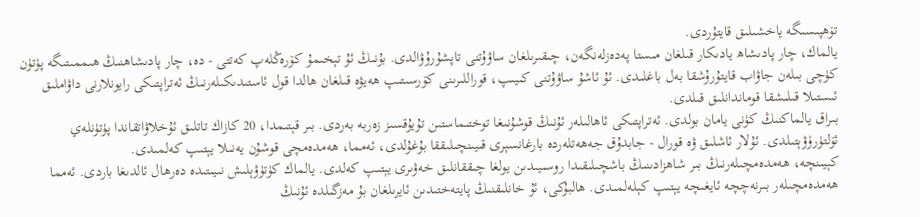تۆھپىسىگە ياخشىلىق قايتۇردى.
يالماك، چار پادىشاھ يادىكار قىلغان مىستا پەدەزلەنگەن، چىقىرىلغان ساۋۇتنى تاپشۇرۇۋالدى. بۇنىڭ ئۇ تېخىمۇ كۆرەڭلەپ كەتتى - دە، چار پادىشاھنىڭ ھىممىتىگە پۈتۈن كۈچى بىلەن جاۋاب قايتۇرۇشقا بەل باغلىدى. ئۇ ئاشۇ ساۋۇتنى كىيىپ، قوراللىرىنى كۆرسىتىپ ھەيۋە قىلغان ھالدا قول ئاستىدىكىلەرنىڭ ئەتراپتىكى رايونلارنى داۋاملىق ئىستىلا قىلىشقا قوماندانلىق قىلدى.
بىراق يالماكنىڭ كۈنى يامان بولدى. ئەتراپتىكى ئاھالىلەر ئۇنىڭ قوشۇنىغا توختىماستىن تۇيۇقسىز زەربە بەردى. بىر قېتىمدا، 20 كازاك تاتلىق ئۇخلاۋاتقاندا پۈتۈنلەي ئۆلتۈرۈۋېتىلدى. ئۇلار ئاشلىق ۋە قورال - جابدۇق جەھەتلەردە بارغانسېرى قىيىنچىلىققا بۇغۇلدى، ئەمما، ھەمدەمچى قوشۇن يەنىلا يېتىپ كەلمىدى.
كېيىنچە، ھەمدەمچىلەرنىڭ بىر شاھزادىنىڭ باشچىلىقىدا روسىيىدىن يولغا چىققانلىق خەۋىرى يېتىپ كەلدى. يالماك كۈتۈۋېلىش نىيىتىدە دەرھال ئالدىغا باردى. ئەمما ھەمدەمچىلەر بىرنەچچە ئايغىچە يېتىپ كېلەلمىدى. ھالبۇكى، ئۇ خانلىقنىڭ پايتەختىدىن ئايرىلغان بۇ مەزگىلدە ئۇنىڭ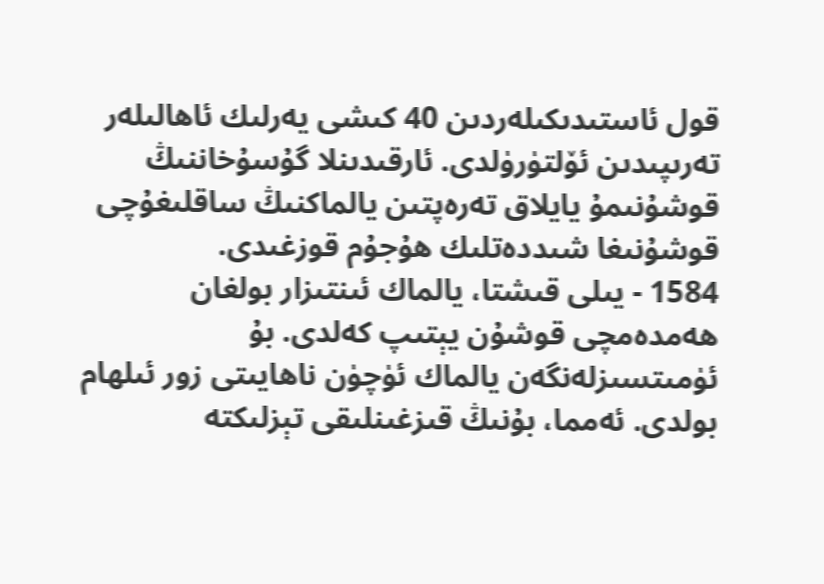قول ئاستىدىكىلەردىن 40 كىشى يەرلىك ئاھالىلەر تەرىپىدىن ئۆلتۈرۈلدى. ئارقىدىنلا گۇسۇخاننىڭ قوشۇنىمۇ يايلاق تەرەپتىن يالماكنىڭ ساقلىغۇچى قوشۇنىغا شىددەتلىك ھۇجۇم قوزغىدى.
1584 - يىلى قىشتا، يالماك ئىنتىزار بولغان ھەمدەمچى قوشۇن يېتىپ كەلدى. بۇ ئۈمىتسىزلەنگەن يالماك ئۈچۈن ناھايىتى زور ئىلھام بولدى. ئەمما، بۇنىڭ قىزغىنلىقى تېزلىكتە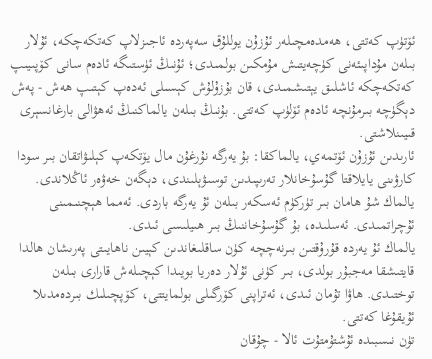ئۆتۈپ كەتتى، ھەمدەمچىلەر ئۇزۇن يوللۇق سەپەردە ئاجىزلاپ كەتكەچكە، ئۇلار بىلەن مۇداپىئەنى كۈچەيتىش مۇمكىن بولمىدى؛ ئۇنىڭ ئۈستىگە ئادەم سانى كۆپىيىپ كەتكەچكە ئاشلىق يېتىشمىدى، قان بۇزۇلۇش كېسىلى ئەدەپ كېتىپ ھەش - پەش دېگۈچە بىرمۇنچە ئادەم ئۆلۈپ كەتتى. بۇنىڭ بىلەن يالماكنىڭ ئەھۋالى بارغانسېرى قىيىنلاشتى.
ئارىدىن ئۇزۇن ئۆتمەي، يالماكقا: بۇ يەرگە نۇرغۇن مال يۆتكەپ كېلىۋاتقان بىر سودا كارۋىنى يايلاقتا گۇسۇخانلار تەرىپىدىن توسىۋېلىندى، دېگەن خەۋەر ئاڭلاندى. يالماك شۇ ھامان بىر تۈركۈم ئەسكەر بىلەن ئۇ يەرگە باردى. ئەمما ھېچنىمىنى ئۇچراتمىدى. ئەسلىدە، بۇ گۇسۇخاننىڭ بىر ھىيلىسى ئىدى.
يالماك ئۇ يەردە قۇرۇقتىن بىرنەچچە كۈن ساقلىغاندىن كېيىن ناھايىتى پەرىشان ھالدا قايتىشقا مەجبۇر بولدى، بىر كۈنى ئۇلار دەريا بويىدا كېچىلەش قارارى بىلەن توختىدى. ھاۋا تۇمان ئىدى، ئەتراپنى كۆرگىلى بولمايتتى، كۆپچىلىك بىردەمدىلا ئۇيقۇغا كەتتى.
تۈن نىسبىدە ئۇشتۇمتۇت ئالا - چۇقان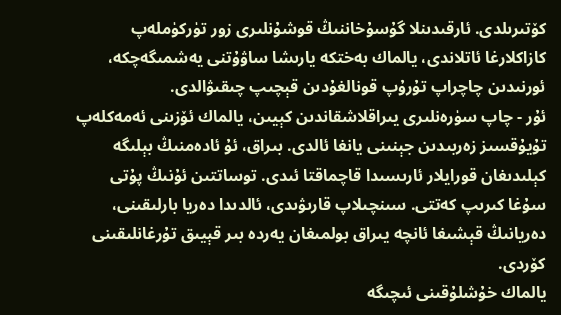كۆتىرىلدى. ئارقىدىنلا گۇسۇخاننىڭ قوشۇنلىرى زور تۈركۈملەپ كازاكلارغا ئاتلاندى، يالماك بەختكە يارىشا ساۋۇتنى يەشمىگەچكە، ئورنىدىن چاچراپ تۇرۇپ قونالغۇدىن قېچىپ چىقىۋالدى.
ئۇر - چاپ سۈرەنلىرى يىراقلاشقاندىن كېيىن، يالماك ئۆزىنى ئەمەكلەپ تۇيۇقسىز زەربىدىن جېنىنى يانغا ئالدى. بىراق، ئۇ ئادەمنىڭ بېلىگە كېلىدىغان قورايلار ئارىسىدا قاچماقتا ئىدى. توساتتىن ئۇنىڭ پۇتى سۇغا كىرىپ كەتتى. سىنچىلاپ قارىۋىدى، ئالدىدا دەريا بارلىقىنى، دەريانىڭ قېشىغا ئانچە يىراق بولمىغان يەردە بىر قېيىق تۇرغانلىقىنى كۆردى.
يالماك خۇشلۇقىنى ئىچىگە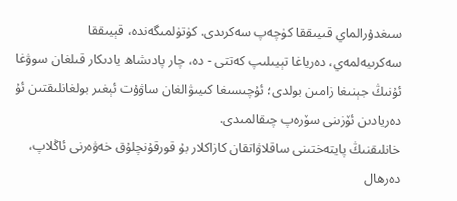سىغدۇرالماي قىيىققا كۈچەپ سەكرىدى. كۈتۈلمىگەندە، قېيىققا سەكرىيەلمەي، دەرياغا تېيىلىپ كەتتى - دە، چار پادىشاھ يادىكار قىلغان سوۋغا ئۇنىڭ جېنىغا زامىن بولدى؛ ئۇچىسىغا كىيىۋالغان ساۋۇت ئېغىر بولغانلىقتىن ئۇ دەريادىن ئۆزىنى سۆرەپ چىقالمىدى.
خانلىقنىڭ پايتەختىنى ساقلاۋاتقان كازاكلار بۇ قورقۇنچلۇق خەۋەرنى ئاڭلاپ، دەرھال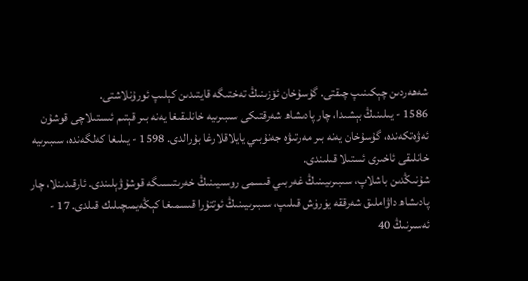شەھەردىن چېكىنىپ چىقتى. گۇسۇخان ئۆزىنىڭ تەختىگە قايتىدىن كېلىپ ئورۇنلاشتى.
1586 - يىلىنىڭ بېشىدا، چار پادىشاھ شەرقتىكى سىبىرىيە خانلىقىغا يەنە بىر قېتىم ئىستىلاچى قوشۇن ئەۋەتكەندە، گۇسۇخان يەنە بىر مەرتىۋە جەنۇبىي يايلاقلارغا بۇرالدى. 1598 - يىلىغا كەلگەندە، سىبىرىيە خانلىقى ئاخىرى ئستىلا قىلىندى.
شۇنىڭدىن باشلاپ، سىبىرىيىنىڭ غەربىي قىسمى روسىيىنىڭ خەرىتىسىگە قوشۇۋېلىندى. ئارقىدىنلا، چار پادىشاھ داۋاملىق شەرققە يۈرۈش قىلىپ، سىبىرىيىنىڭ ئوتتۇرا قىسمىغا كېڭەيمىچىلىك قىلدى. 17 - ئەسىرنىڭ 40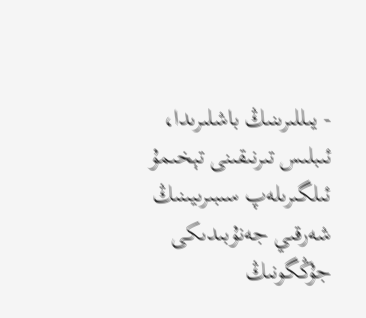- يىللىرىنىڭ باشلىرىدا، ئىبلىس تىرنىقىنى تېخىمۇ ئىلگىرىلەپ سىبىرىيىنىڭ شەرقىي جەنۇبىدىكى جۇڭگونىڭ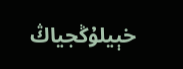خېيلۇڭجياڭ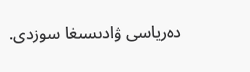دەرياسى ۋادىسىغا سوزدى.